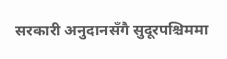सरकारी अनुदानसँगै सुदूरपश्चिममा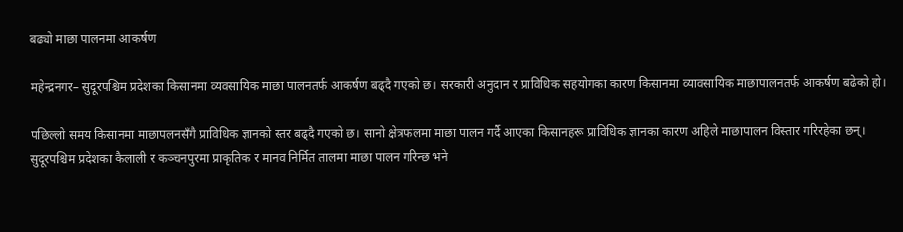बढ्यो माछा पालनमा आकर्षण

महेन्द्रनगर– सुदूरपश्चिम प्रदेशका किसानमा व्यवसायिक माछा पालनतर्फ आकर्षण बढ्दै गएको छ। सरकारी अनुदान र प्राविधिक सहयोगका कारण किसानमा व्यावसायिक माछापालनतर्फ आकर्षण बढेको हो।

पछिल्लो समय किसानमा माछापलनसँगै प्राविधिक ज्ञानको स्तर बढ्दै गएको छ। सानो क्षेत्रफलमा माछा पालन गर्दै आएका किसानहरू प्राविधिक ज्ञानका कारण अहिले माछापालन विस्तार गरिरहेका छन्। सुदूरपश्चिम प्रदेशका कैलाली र कञ्चनपुरमा प्राकृतिक र मानव निर्मित तालमा माछा पालन गरिन्छ भने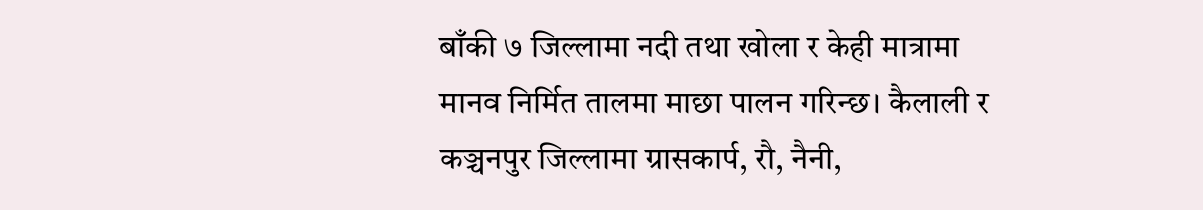बाँकी ७ जिल्लामा नदी तथा खोला र केही मात्रामा मानव निर्मित तालमा माछा पालन गरिन्छ। कैलाली र कञ्चनपुर जिल्लामा ग्रासकार्प, रौ, नैनी,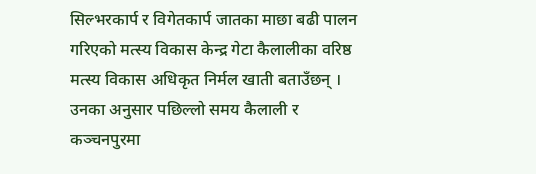सिल्भरकार्प र विगेतकार्प जातका माछा बढी पालन गरिएको मत्स्य विकास केन्द्र गेटा कैलालीका वरिष्ठ मत्स्य विकास अधिकृत निर्मल खाती बताउँछन् । उनका अनुसार पछिल्लो समय कैलाली र कञ्चनपुरमा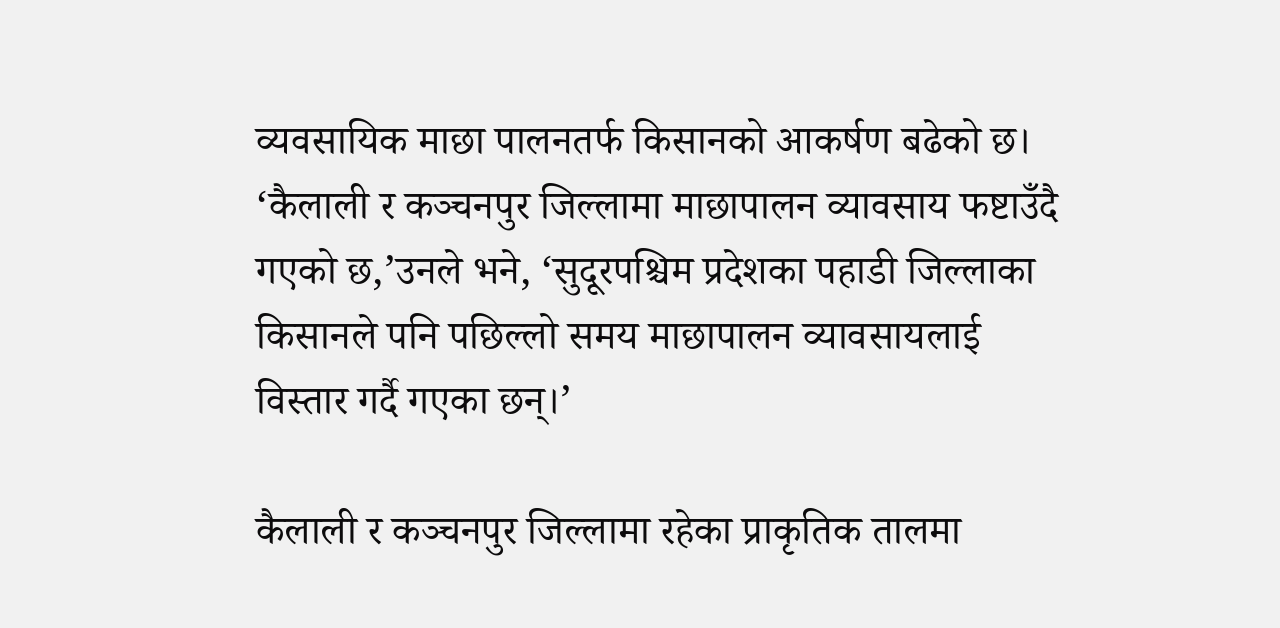व्यवसायिक माछा पालनतर्फ किसानको आकर्षण बढेको छ। ‘कैलाली र कञ्चनपुर जिल्लामा माछापालन व्यावसाय फष्टाउँदै गएको छ,’उनले भने, ‘सुदूरपश्चिम प्रदेशका पहाडी जिल्लाका किसानले पनि पछिल्लो समय माछापालन व्यावसायलाई विस्तार गर्दै गएका छन्।’

कैलाली र कञ्चनपुर जिल्लामा रहेका प्राकृतिक तालमा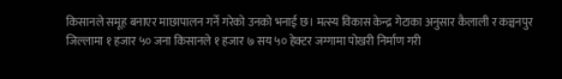किसानले समूह बनाएर माछापालन गर्ने गरेको उनको भनाई छ। मत्स्य विकास केन्द्र गेटाका अनुसार कैलाली र कञ्चनपुर जिल्लामा १ हजार ५० जना किसानले १ हजार ७ सय ५० हेक्टर जग्गामा पोखरी निर्माण गरी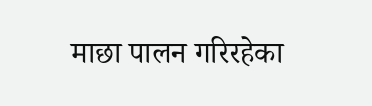माछा पालन गरिरहेका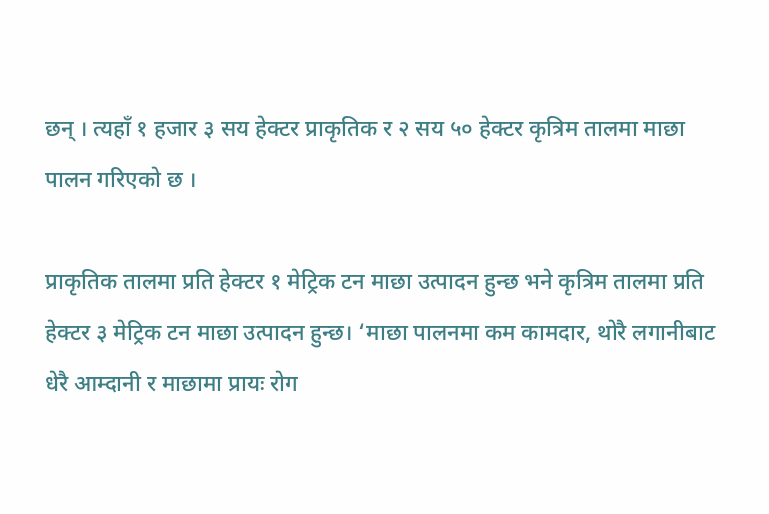छन् । त्यहाँ १ हजार ३ सय हेक्टर प्राकृतिक र २ सय ५० हेक्टर कृत्रिम तालमा माछा पालन गरिएको छ ।

प्राकृतिक तालमा प्रति हेक्टर १ मेट्रिक टन माछा उत्पादन हुन्छ भने कृत्रिम तालमा प्रति हेक्टर ३ मेट्रिक टन माछा उत्पादन हुन्छ। ‘माछा पालनमा कम कामदार, थोरै लगानीबाट धेरै आम्दानी र माछामा प्रायः रोग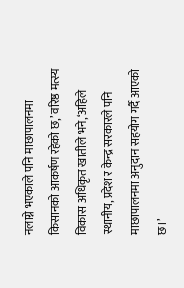नलाग्ने भएकाले पनि माछापालनमा किसानको आकर्षण रहेको छ,’ वरिष्ठ मत्स्य विकास अधिकृत खातीले भने,‘अहिले स्थानीय, प्रदेश र केन्द्र सरकारले पनि माछापालनमा अनुदान सहयोग गर्दै आएको छ।’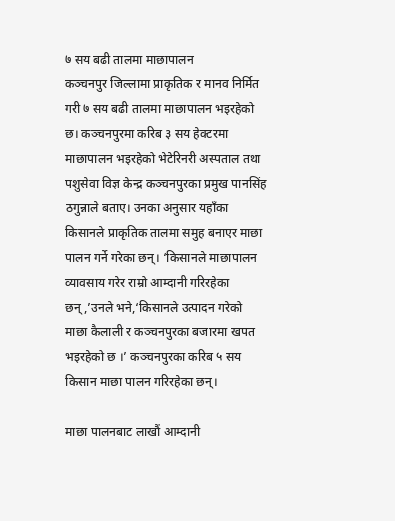७ सय बढी तालमा माछापालन
कञ्चनपुर जिल्लामा प्राकृतिक र मानव निर्मित गरी ७ सय बढी तालमा माछापालन भइरहेको छ। कञ्चनपुरमा करिब ३ सय हेक्टरमा माछापालन भइरहेको भेटेरिनरी अस्पताल तथा पशुसेवा विज्ञ केन्द्र कञ्चनपुरका प्रमुख पानसिंह ठगुन्नाले बताए। उनका अनुसार यहाँका किसानले प्राकृतिक तालमा समुह बनाएर माछा पालन गर्ने गरेका छन्। ‘किसानले माछापालन व्यावसाय गरेर राम्रो आम्दानी गरिरहेका छन्,’उनले भने,‘किसानले उत्पादन गरेको माछा कैलाली र कञ्चनपुरका बजारमा खपत भइरहेको छ ।’ कञ्चनपुरका करिब ५ सय किसान माछा पालन गरिरहेका छन्।

माछा पालनबाट लाखौं आम्दानी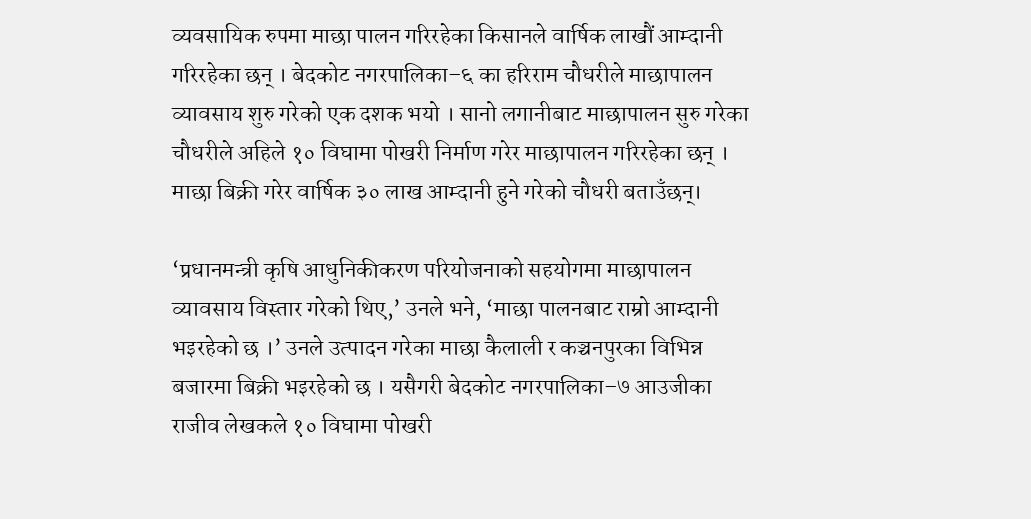व्यवसायिक रुपमा माछा पालन गरिरहेका किसानले वार्षिक लाखौं आम्दानी गरिरहेका छन् । बेदकोट नगरपालिका–६ का हरिराम चौधरीले माछापालन व्यावसाय शुरु गरेको एक दशक भयो । सानो लगानीबाट माछापालन सुरु गरेका चौधरीले अहिले १० विघामा पोखरी निर्माण गरेर माछापालन गरिरहेका छन् । माछा बिक्री गरेर वार्षिक ३० लाख आम्दानी हुने गरेको चौधरी बताउँछन्।

‘प्रधानमन्त्री कृषि आधुनिकीकरण परियोजनाको सहयोगमा माछापालन व्यावसाय विस्तार गरेको थिए,’ उनले भने, ‘माछा पालनबाट राम्रो आम्दानी भइरहेको छ ।’ उनले उत्पादन गरेका माछा कैलाली र कञ्चनपुरका विभिन्न बजारमा बिक्री भइरहेको छ । यसैगरी बेदकोट नगरपालिका–७ आउजीका राजीव लेखकले १० विघामा पोखरी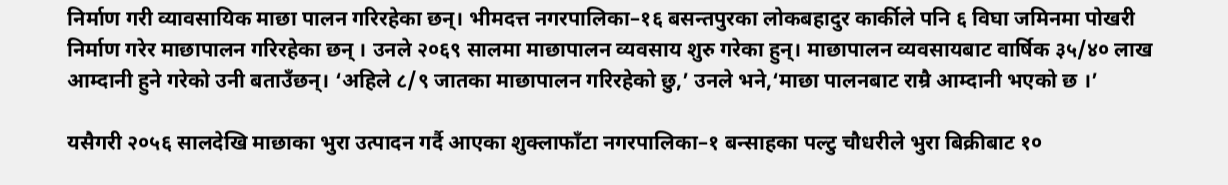निर्माण गरी व्यावसायिक माछा पालन गरिरहेका छन्। भीमदत्त नगरपालिका–१६ बसन्तपुरका लोकबहादुर कार्कीले पनि ६ विघा जमिनमा पोखरी निर्माण गरेर माछापालन गरिरहेका छन् । उनले २०६९ सालमा माछापालन व्यवसाय शुरु गरेका हुन्। माछापालन व्यवसायबाट वार्षिक ३५/४० लाख आम्दानी हुने गरेको उनी बताउँछन्। ‘अहिले ८/९ जातका माछापालन गरिरहेको छु,’ उनले भने,‘माछा पालनबाट राम्रै आम्दानी भएको छ ।’

यसैगरी २०५६ सालदेखि माछाका भुरा उत्पादन गर्दै आएका शुक्लाफाँटा नगरपालिका–१ बन्साहका पल्टु चौधरीले भुरा बिक्रीबाट १०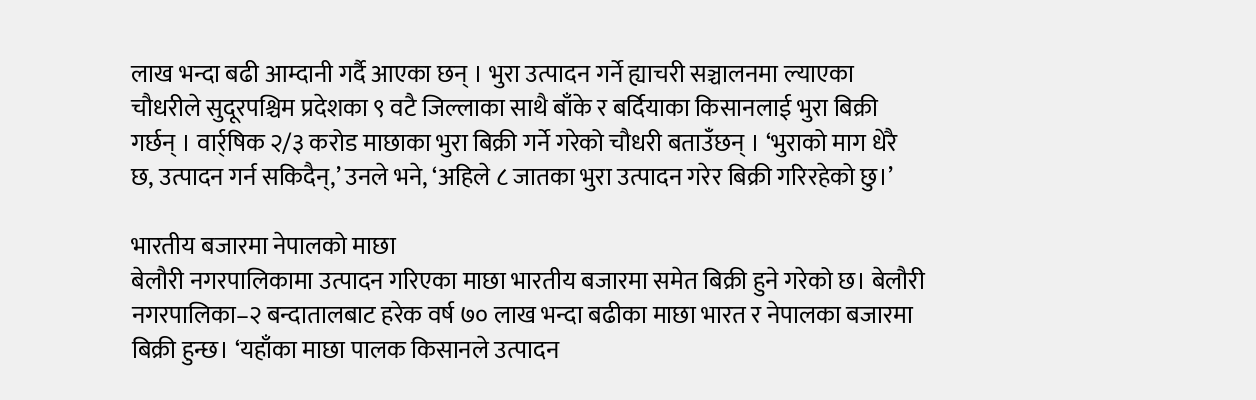लाख भन्दा बढी आम्दानी गर्दै आएका छन् । भुरा उत्पादन गर्ने ह्याचरी सञ्चालनमा ल्याएका चौधरीले सुदूरपश्चिम प्रदेशका ९ वटै जिल्लाका साथै बाँके र बर्दियाका किसानलाई भुरा बिक्री गर्छन् । वार्र्षिक २/३ करोड माछाका भुरा बिक्री गर्ने गरेको चौधरी बताउँछन् । ‘भुराको माग धेरै छ, उत्पादन गर्न सकिदैन्,’ उनले भने, ‘अहिले ८ जातका भुरा उत्पादन गरेर बिक्री गरिरहेको छु।’

भारतीय बजारमा नेपालको माछा
बेलौरी नगरपालिकामा उत्पादन गरिएका माछा भारतीय बजारमा समेत बिक्री हुने गरेको छ। बेलौरी नगरपालिका–२ बन्दातालबाट हरेक वर्ष ७० लाख भन्दा बढीका माछा भारत र नेपालका बजारमा बिक्री हुन्छ। ‘यहाँका माछा पालक किसानले उत्पादन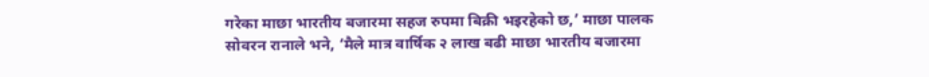गरेका माछा भारतीय बजारमा सहज रुपमा बिक्री भइरहेको छ,’ माछा पालक सोवरन रानाले भने, ‘मैले मात्र वार्षिक २ लाख बढी माछा भारतीय बजारमा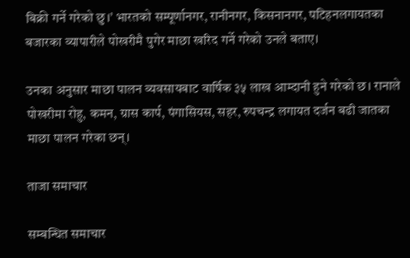बिक्री गर्ने गरेको छु।’ भारतको सम्पूर्णानगर, रानीनगर, किसनानगर, पटिहनलगायतका बजारका व्यापारीले पोखरीमै पुगेर माछा खरिद गर्ने गरेको उनले बताए।

उनका अनुसार माछा पालन व्यवसायबाट वार्षिक ३५ लाख आम्दानी हुने गरेको छ। रानाले पोखरीमा रोहु, कमन, ग्रास कार्प, पंगासियस, सहर, रुपचन्द्र लगायत दर्जन बढी जातका माछा पालन गरेका छन्।

ताजा समाचार

सम्बन्धित समाचार